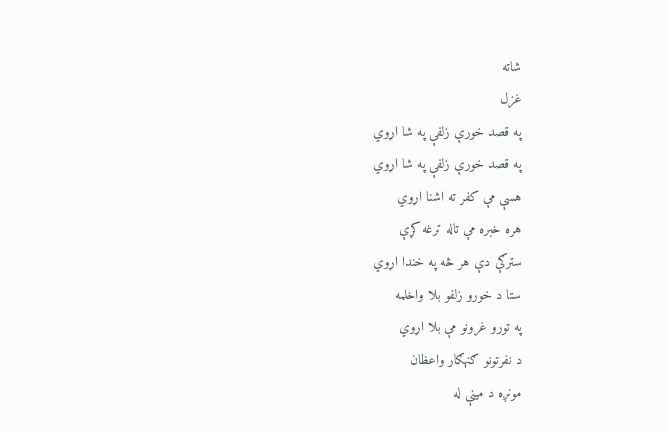شاته
غزل
په قصد خورې زلفې په شا اړوي
په قصد خورې زلفې په شا اړوي
هسې مې کفر ته اشنا اړوي
هره خبره مې تاله ترغه کړې
سترګې دې هر څه په خندا اړوي
ستا د خورو زلفو بلا واخلمه
په تورو غرونو مې بلا اړوي
د نفرتونو ګنهګار واعظان
مونږه د مينې له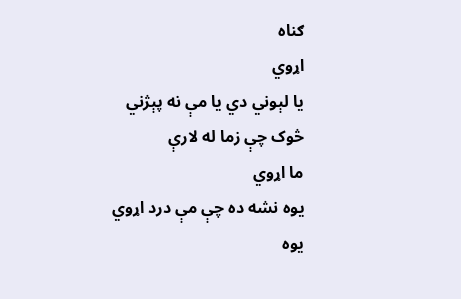ګناه
اړوي
يا لېوني دي يا مې نه پېژني
څوک چې زما له لارې
ما اړوي
يوه نشه ده چې مې درد اړوي
يوه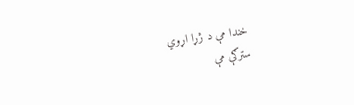خندا مې د ژړا اړوي
سترګې مې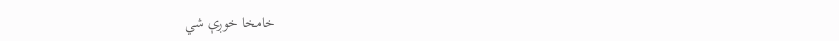خامخا خوږې شي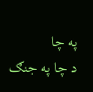په چا
د چا په جنګ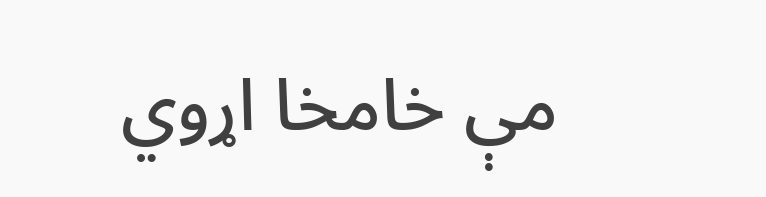مې خامخا اړوي